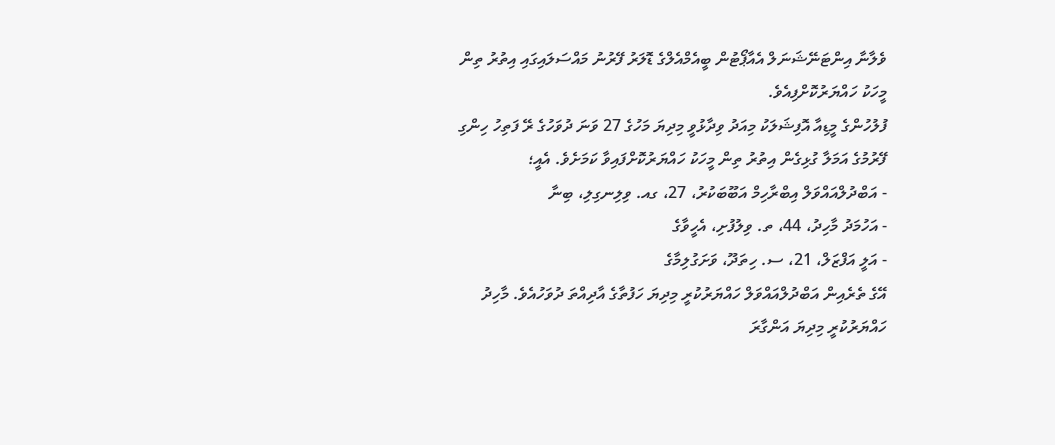ވެލާނާ އިންޓަނޭޝަނަލް އެއާޕޯޓުން ބީއެމްއެލްގެ ޑޮލަރު ފޭރުނު މައްސަލައިގައި އިތުރު ތިން މީހަކު ހައްޔަރުކޮށްފިއެވެ.
ފުލުހުންގެ މީޑިއާ އޮފިޝަލަކު މިއަދު ވިދާޅުވީ މިދިޔަ މަހުގެ 27 ވަނަ ދުވަހުގެ ރޭ ފަތިހު ހިންގި ފޭރުމުގެ އަމަލާ ގުޅިގެން އިތުރު ތިން މީހަކު ހައްޔަރުކޮށްފައިވާ ކަމަށެވެ. އެއީ؛
- އަބްދުލްއައްވަލް އިބްރާހިމް އަބޫބަކުރު، 27، ގއ. ވިލިނގިލި، ބިނާ
- އަހުމަދު މާހިދު، 44، ތ. ވިލުފުށި، އެހީވާގެ
- އަލީ އަފްޒަލް، 21، ސ. ހިތަދޫ، ވަށަގުލިމާގެ
އޭގެ ތެރެއިން އަބްދުލްއައްވަލް ހައްޔަރުކުރީ މިދިޔަ ހަފުތާގެ އާދިއްތަ ދުވަހުއެވެ. މާހިދު ހައްޔަރުކުރީ މިދިޔަ އަންގާރަ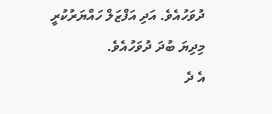ދުވަހުއެވެ. އަދި އަފްޒަލް ހައްޔަރުކުރީ މިދިޔަ ބުދަ ދުވަހުއެވެ.
އެ ދެ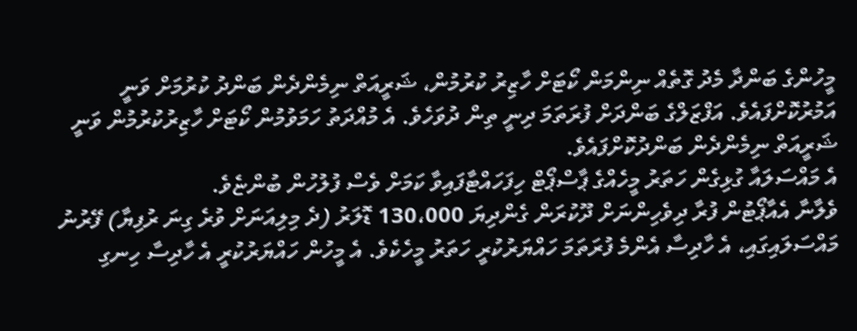މީހުންގެ ބަންދާ މެދު ގޮތެއް ނިންމަން ކޯޓަށް ހާޒިރު ކުރުމުން، ޝަރީއަތް ނިމެންދެން ބަންދު ކުރުމަށް ވަނީ އަމުރުކޮށްފައެވެ. އަފްޒަލްގެ ބަންދަށް ފުރަތަމަ ދިނީ ތިން ދުވަހެވެ. އެ މުއްދަތު ހަމަވުމުން ކޯޓަށް ހާޒިރުކުރުމުން ވަނީ ޝަރީއަތް ނިމެންދެން ބަންދުކޮށްފައެވެ.
އެ މައްސަލައާ ގުޅިގެން ހަތަރު މީހެއްގެ ޕާސްޕޯޓް ހިފަހައްޓާފައިވާ ކަމަށް ވެސް ފުލުހުން ބުންޏެވެ.
ވެލާނާ އެއާޕޯޓުން ފުރާ ދިވެހިންނަށް ދޫކުރަން ގެންދިޔަ 130،000 ޑޮލަރު (ދެ މިލިއަނަށް ވުރެ ގިނަ ރުފިޔާ) ފޭރުނު މައްސަލައިގައި، އެ ހާދިސާ އެންމެ ފުރަތަމަ ހައްޔަރުކުރީ ހަތަރު މީހެކެވެ. އެ މީހުން ހައްޔަރުކުރީ އެ ހާދިސާ ހިނގި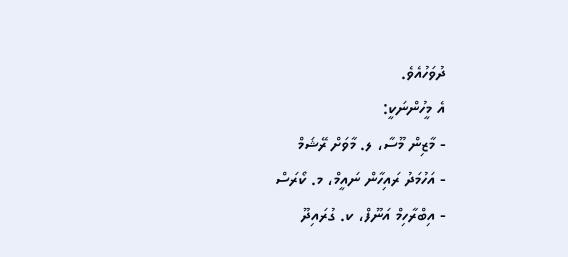ދުވަހުއެވެ.
އެ މީހުންނަކީ:
- މާޒިން މޫސާ، ލ. މާވަށް ރޭޝަމް
- އަހުމަދު ރައިހާން ނައީމް، މ. ކޯރަސް
- އިބްރާހިމް އަނޫފް، ކ. ގުރައިދޫ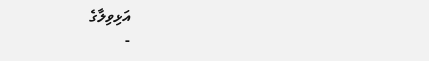އަޅިވިލާގެ
-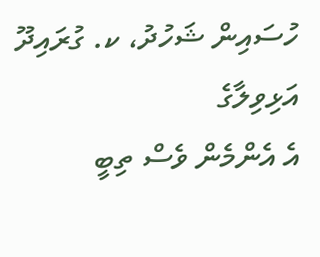ހުސައިން ޝަހުދު، ކ. ގުރައިދޫ އަޅިވިލާގެ
އެ އެންމެން ވެސް ތިބީ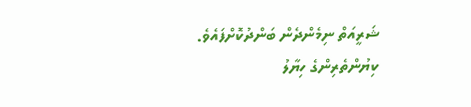ޝަރީއަތް ނިމެންދެން ބަންދުކޮށްފައެވެ.
ކިޔުންތެރިންގެ ހިޔާލު